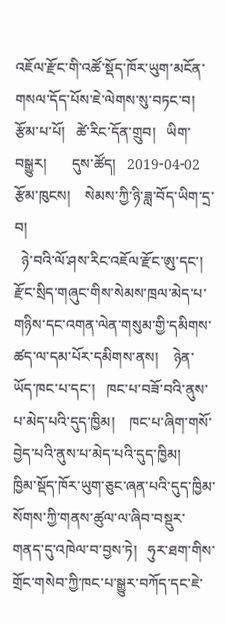འཇོལ་རྫོང་གི་འཚོ་སྡོད་ཁོར་ཡུག་མངོན་གསལ་དོད་པོས་ཇེ་ལེགས་སུ་བཏང་བ།
རྩོམ་པ་པོ།   ཚེ་རིང་དོན་གྲུབ།   ཡིག་བསྒྱུར།       དུས་ཚོད།   2019-04-02   རྩོམ་ཁུངས།    སེམས་ཀྱི་ཉི་ཟླ་བོད་ཡིག་དྲ་བ།
  ཉེ་བའི་ལོ་ཤས་རིང་འཇོལ་རྫོང་ཨུ་དང་། རྫོང་སྲིད་གཞུང་གིས་སེམས་ཁྲལ་མེད་པ་གཉིས་དང་འགན་ལེན་གསུམ་གྱི་དམིགས་ཚད་ལ་དམ་པོར་དམིགས་ནས།    ཉེན་ཡོད་ཁང་པ་དང་།   ཁང་པ་བཟོ་བའི་ནུས་པ་མེད་པའི་དུད་ཁྱིམ།    ཁང་པ་ཞིག་གསོ་བྱེད་པའི་ནུས་པ་མེད་པའི་དུད་ཁྱིམ།     ཁྱིམ་སྡོད་ཁོར་ཡུག་ཅུང་ཞན་པའི་དུད་ཁྱིམ་སོགས་ཀྱི་གནས་ཚུལ་ལ་ཞིབ་བསྡུར་གནད་དུ་འཁེལ་བ་བྱས་ཏེ།   ཧུར་ཐག་གིས་གྲོང་གསེབ་ཀྱི་ཁང་པ་སྒྱུར་བཀོད་དང་ཇེ་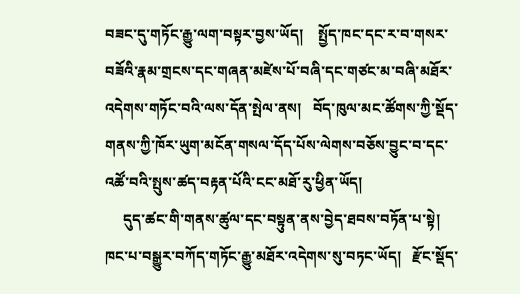བཟང་དུ་གཏོང་རྒྱུ་ལག་བསྟར་བྱས་ཡོད།    སྤྱོད་ཁང་དང་ར་བ་གསར་བཟོའི་རྣམ་གྲངས་དང་གཞན་མཛེས་པོ་བཞི་དང་གཙང་མ་བཞི་མཐོར་འདེགས་གཏོང་བའི་ལས་དོན་སྤེལ་ནས།   བོད་ཁུལ་མང་ཚོགས་ཀྱི་སྡོད་གནས་ཀྱི་ཁོར་ཡུག་མངོན་གསལ་དོད་པོས་ལེགས་བཅོས་བྱུང་བ་དང་འཚོ་བའི་སྤུས་ཚད་བརྟན་པོའི་ངང་མཐོ་རུ་ཕྱིན་ཡོད།
     དུད་ཚང་གི་གནས་ཚུལ་དང་བསྟུན་ནས་བྱེད་ཐབས་བཏོན་པ་སྟེ།  ཁང་པ་བསྒྱུར་བཀོད་གཏོང་རྒྱུ་མཐོར་འདེགས་སུ་བཏང་ཡོད།   རྫོང་སྡོད་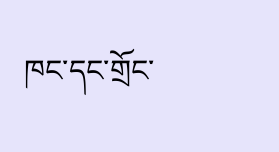ཁང་དང་གྲོང་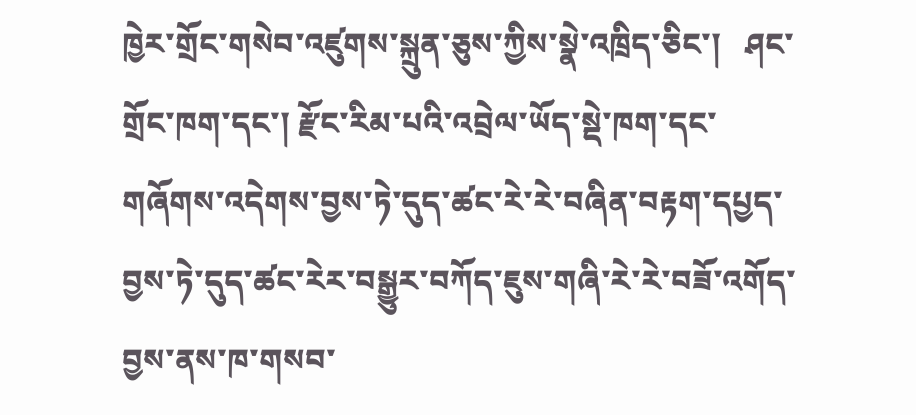ཁྱེར་གྲོང་གསེབ་འཛུགས་སྐྲུན་ཅུས་ཀྱིས་སྣེ་འཁྲིད་ཅིང་།   ཤང་གྲོང་ཁག་དང་། རྫོང་རིམ་པའི་འབྲེལ་ཡོད་སྡེ་ཁག་དང་གཞོགས་འདེགས་བྱས་ཏེ་དུད་ཚང་རེ་རེ་བཞིན་བརྟག་དཔྱད་བྱས་ཏེ་དུད་ཚང་རེར་བསྒྱུར་བཀོད་ཇུས་གཞི་རེ་རེ་བཟོ་འགོད་བྱས་ནས་ཁ་གསབ་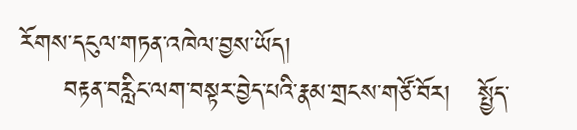རོགས་དངུལ་གཏན་འཁེལ་བྱས་ཡོད།
     བརྟན་བརླིང་ལག་བསྟར་བྱེད་པའི་རྣམ་གྲངས་གཙོ་བོར།   སྤྱོད་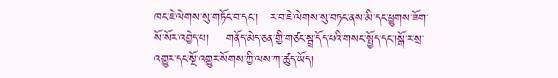ཁང་ཇེ་ལེགས་སུ་གཏོང་བ་དང་།   ར་བ་ཇེ་ལེགས་སུ་བཏང་ནས་མི་དང་ཕྱུགས་ཟོག་སོ་སོར་འབྱེད་པ།    གནོད་མེད་ཅན་གྱི་གཙང་སྦྲ་དོད་པའི་གསང་སྤྱོད་དང་།སྒོ་ར་སྲ་འགྱུར་དང་སྔོ་འགྱུར་སོགས་ཀྱི་ལས་ཀ་ཚུད་ཡོད།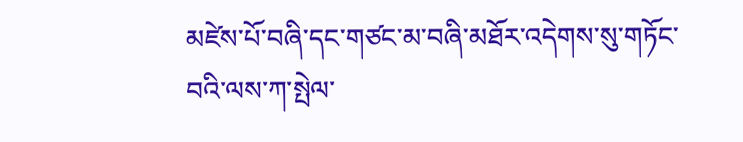མཛེས་པོ་བཞི་དང་གཙང་མ་བཞི་མཐོར་འདེགས་སུ་གཏོང་བའི་ལས་ཀ་སྤེལ་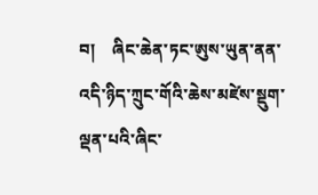བ།    ཞིང་ཆེན་ཏང་ཨུས་ཡུན་ནན་འདི་ཉིད་ཀྲུང་གོའི་ཆེས་མཛེས་སྡུག་ལྡན་པའི་ཞིང་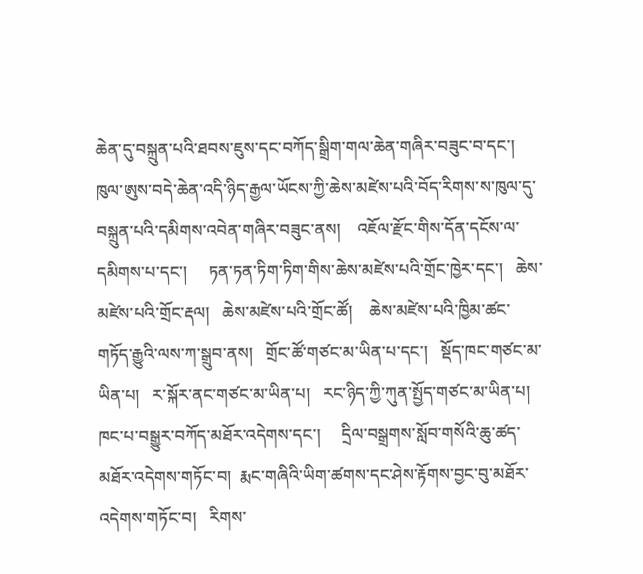ཆེན་དུ་བསྐྲུན་པའི་ཐབས་ཇུས་དང་བཀོད་སྒྲིག་གལ་ཆེན་གཞིར་བཟུང་བ་དང་།  ཁུལ་ཨུས་བདེ་ཆེན་འདི་ཉིད་རྒྱལ་ཡོངས་ཀྱི་ཆེས་མཛེས་པའི་བོད་རིགས་ས་ཁུལ་དུ་བསྐྲུན་པའི་དམིགས་འབེན་གཞིར་བཟུང་ནས།    འཇོལ་རྫོང་གིས་དོན་དངོས་ལ་དམིགས་པ་དང་།     ཏན་ཏན་ཏིག་ཏིག་གིས་ཆེས་མཛེས་པའི་གྲོང་ཁྱེར་དང་།   ཆེས་མཛེས་པའི་གྲོང་རྡལ།   ཆེས་མཛེས་པའི་གྲོང་ཚོ།    ཆེས་མཛེས་པའི་ཁྱིམ་ཚང་གཏོད་རྒྱུའི་ལས་ཀ་སྒྲུབ་ནས།   གྲོང་ཚོ་གཙང་མ་ཡིན་པ་དང་།   སྡོད་ཁང་གཙང་མ་ཡིན་པ།   ར་སྐོར་ནང་གཙང་མ་ཡིན་པ།   རང་ཉིད་ཀྱི་ཀུན་སྤྱོད་གཙང་མ་ཡིན་པ།   ཁང་པ་བསྒྱུར་བཀོད་མཐོར་འདེགས་དང་།     དྲིལ་བསྒྲགས་སློབ་གསོའི་ཆུ་ཚད་མཐོར་འདེགས་གཏོང་བ།  རྨང་གཞིའི་ཡིག་ཚགས་དང་ཤེས་རྟོགས་བྱང་བུ་མཐོར་འདེགས་གཏོང་བ།   རིགས་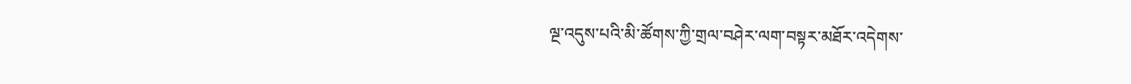ལྔ་འདུས་པའི་མི་ཚོགས་ཀྱི་གྲལ་བཤེར་ལག་བསྟར་མཐོར་འདེགས་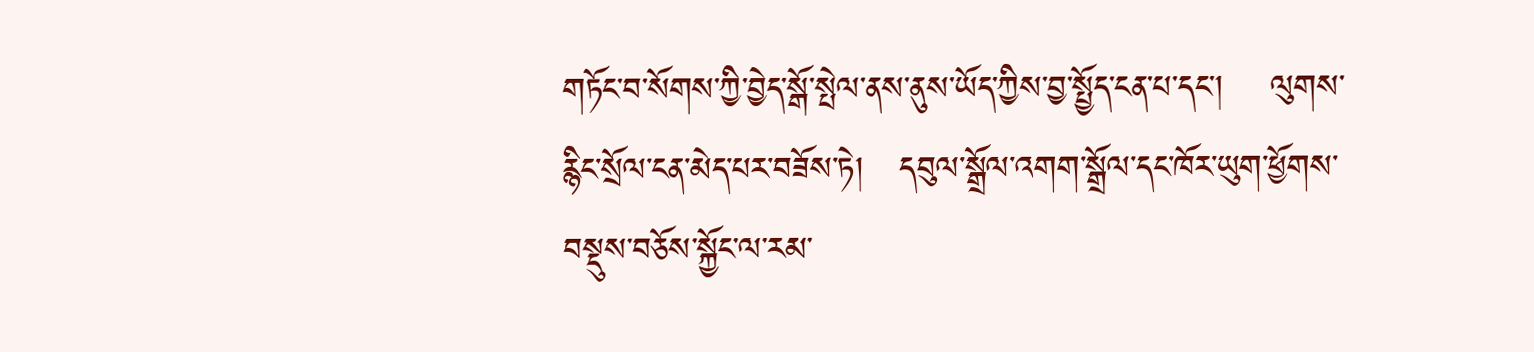གཏོང་བ་སོགས་ཀྱི་བྱེད་སྒོ་སྤེལ་ནས་ནུས་ཡོད་ཀྱིས་བྱ་སྤྱོད་ངན་པ་དང་།    ལུགས་རྙིང་སྲོལ་ངན་མེད་པར་བཟོས་ཏེ།   དབུལ་སྒྲོལ་འགག་སྒྲོལ་དང་ཁོར་ཡུག་ཕྱོགས་བསྡུས་བཅོས་སྐྱོང་ལ་རམ་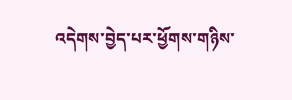འདེགས་བྱེད་པར་ཕྱོགས་གཉིས་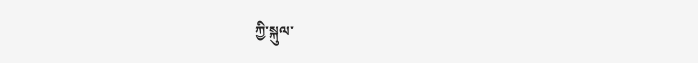ཀྱི་སྐུལ་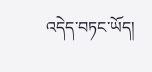འདེད་བཏང་ཡོད།